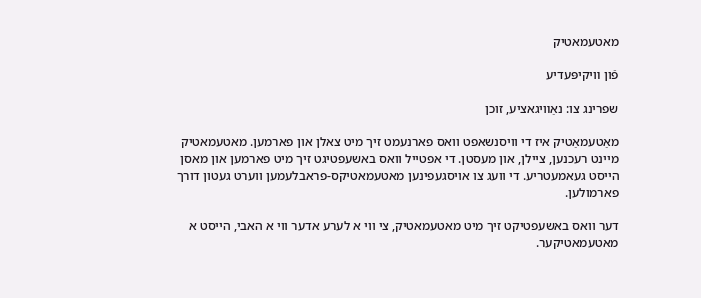מאטעמאטיק

פֿון װיקיפּעדיע

שפרינג צו: נאַװיגאציע, זוכן

מאַטעמאַטיק איז די וויסנשאפט וואס פארנעמט זיך מיט צאלן און פארמען. מאטעמאטיק מיינט רעכנען, ציילן, און מעסטן. די אפטייל וואס באשעפטיגט זיך מיט פארמען און מאסן הייסט געאמעטריע. די וועג צו אויסגעפינען מאטעמאטיקס-פראבלעמען ווערט געטון דורך פארמולען.

דער וואס באשעפטיקט זיך מיט מאטעמאטיק, צי ווי א לערע אדער ווי א האבי, הייסט א מאטעמאטיקער.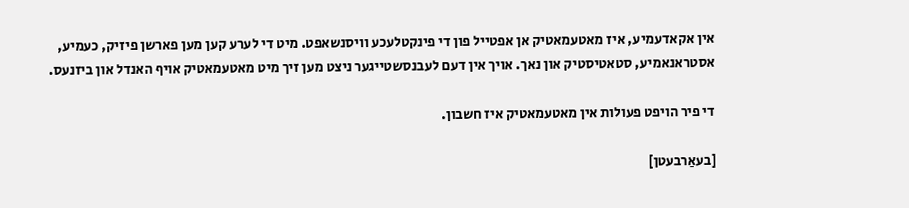אין אקאדעמיע, איז מאטעמאטיק אן אפטייל פון די פינקטלעכע וויסנשאפט. מיט די לערע קען מען פארשן פיזיק, כעמיע, אסטראנאמיע, סטאטיסטיק און נאך. אויך אין דעם לעבנסשטייגער ניצט מען זיך מיט מאטעמאטיק אויף האנדל און ביזנעס.

די פיר הויפט פעולות אין מאטעמאטיק איז חשבון.

[בעאַרבעטן]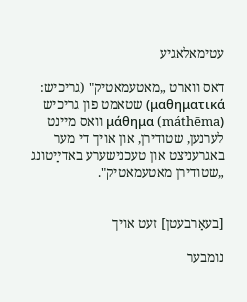עטימאלאגיע

דאס ווארט „מאטעמאטיק" (גריכיש: μαθηματικά) שטאמט פון גריכיש (μάθημα (máthēma וואס מיינט לערנען, שטודירן, און אויך די מער באגרעניצט און טעכנישערע באדײַטונג „שטודירן מאטעמאטיק".


[בעאַרבעטן] זעט אויך

נומבער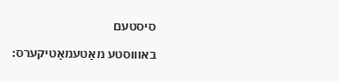סיסטעם

באוווסטע מאַטעמאַטיקערס: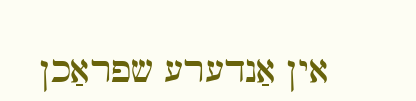אין אַנדערע שפראַכן